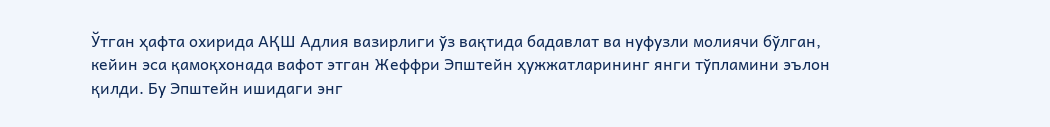Ўтган ҳафта охирида АҚШ Адлия вазирлиги ўз вақтида бадавлат ва нуфузли молиячи бўлган, кейин эса қамоқхонада вафот этган Жеффри Эпштейн ҳужжатларининг янги тўпламини эълон қилди. Бу Эпштейн ишидаги энг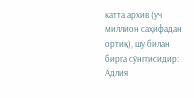катта архив (уч миллион саҳифадан ортиқ), шу билан бирга сўнггисидир: Адлия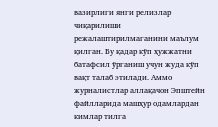вазирлиги янги релизлар чиқарилиши режалаштирилмаганини маълум қилган. Бу қадар кўп ҳужжатни батафсил ўрганиш учун жуда кўп вақт талаб этилади. Аммо журналистлар аллақачон Эпштейн файлларида машҳур одамлардан кимлар тилга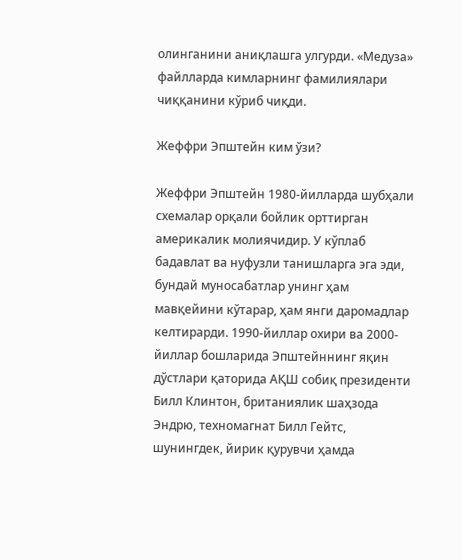олинганини аниқлашга улгурди. «Медуза» файлларда кимларнинг фамилиялари чиққанини кўриб чиқди.

Жеффри Эпштейн ким ўзи?

Жеффри Эпштейн 1980-йилларда шубҳали схемалар орқали бойлик орттирган америкалик молиячидир. У кўплаб бадавлат ва нуфузли танишларга эга эди, бундай муносабатлар унинг ҳам мавқейини кўтарар, ҳам янги даромадлар келтирарди. 1990-йиллар охири ва 2000-йиллар бошларида Эпштейннинг яқин дўстлари қаторида АҚШ собиқ президенти Билл Клинтон, британиялик шаҳзода Эндрю, техномагнат Билл Гейтс, шунингдек, йирик қурувчи ҳамда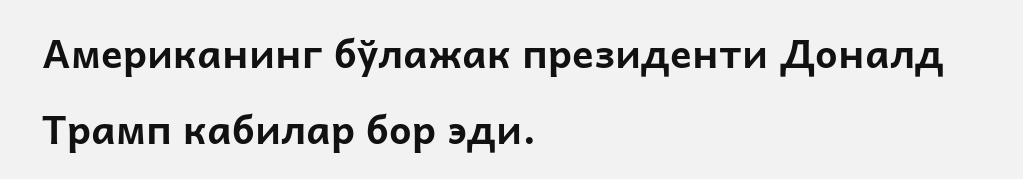Американинг бўлажак президенти Доналд Трамп кабилар бор эди.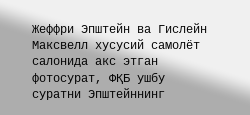Жеффри Эпштейн ва Гислейн Максвелл хусусий самолёт салонида акс этган фотосурат, ФҚБ ушбу суратни Эпштейннинг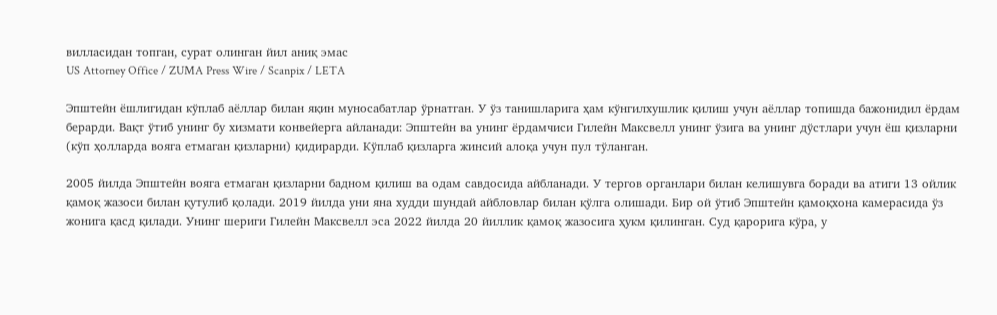вилласидан топган, сурат олинган йил аниқ эмас
US Attorney Office / ZUMA Press Wire / Scanpix / LETA

Эпштейн ёшлигидан кўплаб аёллар билан яқин муносабатлар ўрнатган. У ўз танишларига ҳам кўнгилхушлик қилиш учун аёллар топишда бажонидил ёрдам берарди. Вақт ўтиб унинг бу хизмати конвейерга айланади: Эпштейн ва унинг ёрдамчиси Гилейн Максвелл унинг ўзига ва унинг дўстлари учун ёш қизларни (кўп ҳолларда вояга етмаган қизларни) қидирарди. Кўплаб қизларга жинсий алоқа учун пул тўланган.

2005 йилда Эпштейн вояга етмаган қизларни бадном қилиш ва одам савдосида айбланади. У тергов органлари билан келишувга боради ва атиги 13 ойлик қамоқ жазоси билан қутулиб қолади. 2019 йилда уни яна худди шундай айбловлар билан қўлга олишади. Бир ой ўтиб Эпштейн қамоқхона камерасида ўз жонига қасд қилади. Унинг шериги Гилейн Максвелл эса 2022 йилда 20 йиллик қамоқ жазосига ҳукм қилинган. Суд қарорига кўра, у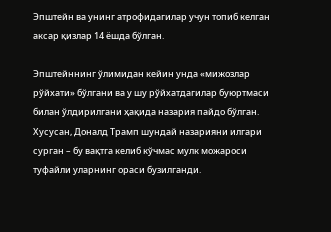Эпштейн ва унинг атрофидагилар учун топиб келган аксар қизлар 14 ёшда бўлган.

Эпштейннинг ўлимидан кейин унда «мижозлар рўйхати» бўлгани ва у шу рўйхатдагилар буюртмаси билан ўлдирилгани ҳақида назария пайдо бўлган. Хусусан, Доналд Трамп шундай назарияни илгари сурган – бу вақтга келиб кўчмас мулк можароси туфайли уларнинг ораси бузилганди.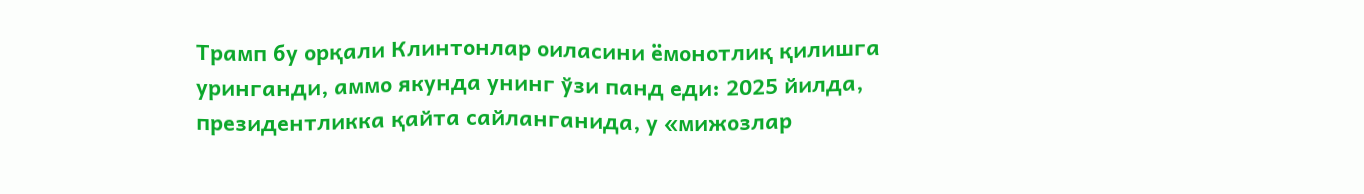Трамп бу орқали Клинтонлар оиласини ёмонотлиқ қилишга уринганди, аммо якунда унинг ўзи панд еди: 2025 йилда, президентликка қайта сайланганида, у «мижозлар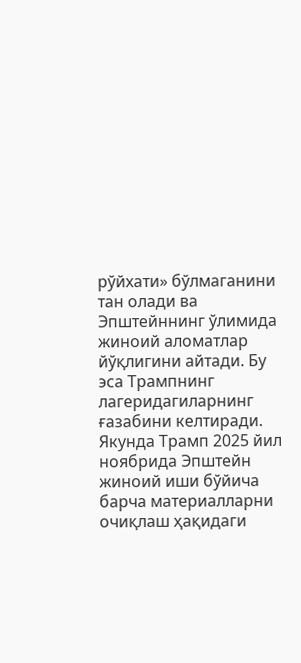рўйхати» бўлмаганини тан олади ва Эпштейннинг ўлимида жиноий аломатлар йўқлигини айтади. Бу эса Трампнинг лагеридагиларнинг ғазабини келтиради. Якунда Трамп 2025 йил ноябрида Эпштейн жиноий иши бўйича барча материалларни очиқлаш ҳақидаги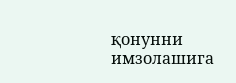қонунни имзолашига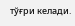тўғри келади.